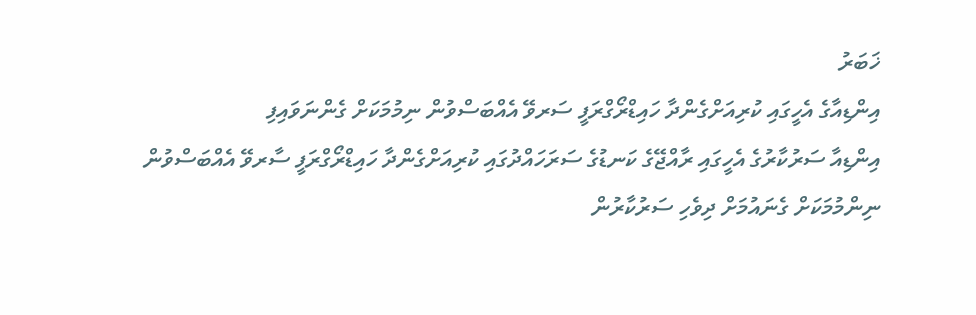ޚަބަރު
އިންޑިއާގެ އެހީގައި ކުރިއަށްގެންދާ ހައިޑްރޯގްރަފީ ސަރވޭ އެއްބަސްވުން ނިމުމަކަށް ގެންނަވައިފި
އިންޑިއާ ސަރުކާރުގެ އެހީގައި ރާއްޖޭގެ ކަނޑުގެ ސަރަހައްދުގައި ކުރިއަށްގެންދާ ހައިޑްރޯގްރަފީ ސާރވޭ އެއްބަސްވުން ނިންމުމަކަށް ގެނައުމަށް ދިވެހި ސަރުކާރުން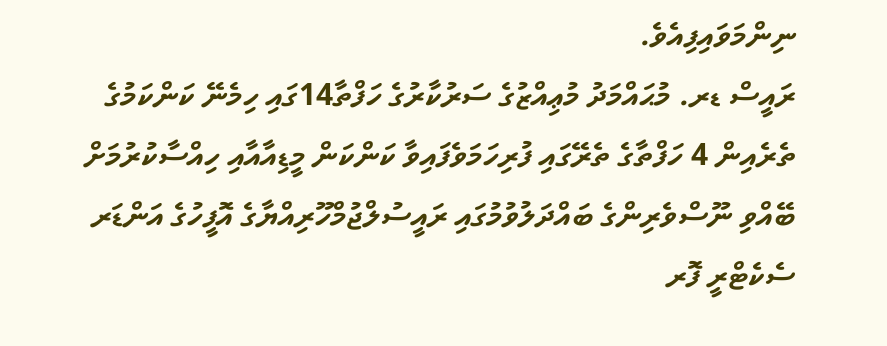ނިންމަވައިފިއެވެ.
ރައީސް ޑރ. މުޙައްމަދު މުޢިއްޒުގެ ސަރުކާރުގެ ހަފްތާ14ގައި ހިމެނޭ ކަންކަމުގެ ތެރެއިން 4 ހަފްތާގެ ތެރޭގައި ފުރިހަމަވެފައިވާ ކަންކަން މީޑިއާއާއި ހިއްސާކުރުމަށް ބޭއްވި ނޫސްވެރިންގެ ބައްދަލުވުމުގައި ރައީސުލްޖުމްހޫރިއްޔާގެ އޮފީހުގެ އަންޑަރ ސެކެޓްރީ ފޮރ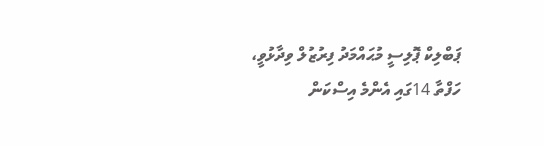ޕަބްލިކް ޕޮލިސީ މުޙައްމަދު ފިރުޒުލް ވިދާޅުވީ، ހަފްތާ 14ގައި އެންމެ އިސްކަން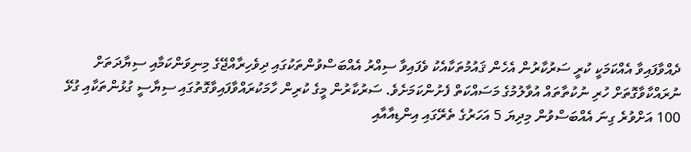ދެއްވާފައިވާ އެއްކަމަކީ ކުރީ ސަރުކާރުން އެހެން ޤައުމުތަކާއެކު ވެފައިވާ ސިއްރު އެއްބަސްވުންތަކުގައި ދިވެހިރާއްޖޭގެ މިނިވަންކަމާއި ސިޔާދަތަށް ނުރައްކާވާގޮތަށް ހުރި ނުކުތާތައް އުވާލުމުގެ މަސައްކަތް ފެށުންކަމަށެވެ. ސަރުކާރުން މީގެ ކުރިން ހާމަކުރައްވާފައިވާގޮތުގައި ސިޔާސީ ގުޅުންތަކާއި ގުޅޭ 100 އަށްވުރެ ގިނަ އެއްބަސްވުން މިދިޔަ 5 އަހަރުގެ ތެރޭގައި އިންޑިއާއާއި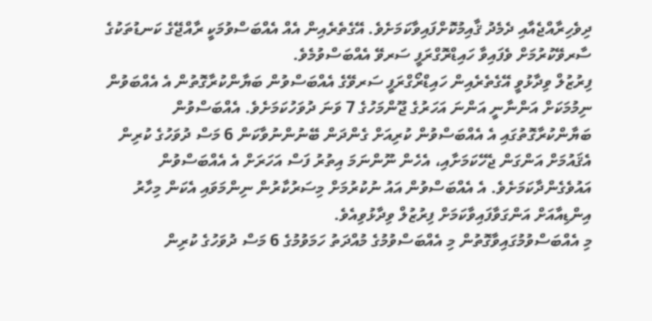ދިވެހިރާއްޖެއާއި ދެމެދު ޤާއިމުކޮށްފައިވާކަމަށެވެ. އޭގެތެރެއިން އެއް އެއްބަސްވުމަކީ ރާއްޖޭގެ ކަނޑުތަކުގެ ސާރވޭކުރުމަށް ވެފައިވާ ހައިޑްރޮގްރަފީ ސަރވޭ އެއްބަސްވުމެވެ.
ފިރުޒުލް ވިދާޅުވީ އޭގެތެރެއިން ހައިޑްރޯގްރަފީ ސަރވޭގެ އެއްބަސްވުން ބަޔާންކުރާގޮތުން އެ އެއްބަވުން ނިމުމަކަށް އަންނާނީ އަންނަ އަހަރުގެ ޖޫންމަހުގެ 7 ވަނަ ދުވަހުކަމަށެވެ. އެއްބަސްވުން ބަޔާންކުރާގޮތުގައި އެ އެއްބަސްވުން ކުރިއަށް ގެންދަން ބޭނުންނުވާކަން 6 މަސް ދުވަހުގެ ކުރިން އެޤައުމަށް އަންގަން ޖެހޭކަމަށާއި، އެހެން ނޫންނަމަ އިތުރު ފަސް އަހަރަށް އެ އެއްބަސްވުން އައުވެގެންދާކަމަށެވެ. އެ އެއްބަސްވުން އައު ނުކުރުމަށް މިސަރުކާރުން ނިންމަވައި އެކަން މިހާރު އިންޑިއާއަށް އަންގަވާފައިވާކަމަށް ފިރުޒުލް ވިދާޅުވިއެވެ.
މި އެއްބަސްވުމުގައިވާގޮތުން މި އެއްބަސްވުމުގެ މުއްދަތު ހަމަވުމުގެ 6 މަސް ދުވަހުގެ ކުރިން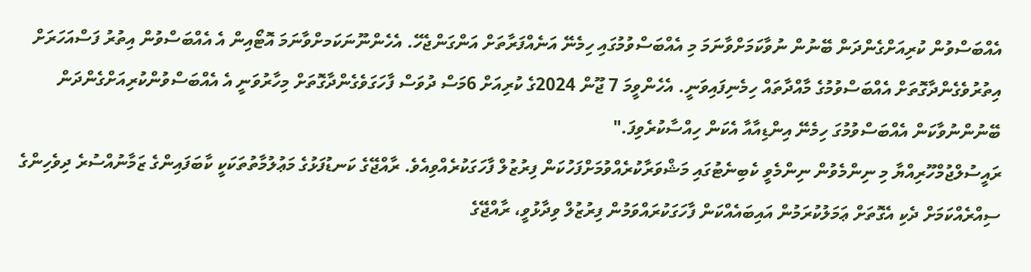އެއްބަސްވުން ކުރިއަށްގެންދަން ބޭނުން ނުވާކަމަށްވާނަމަ މި އެއްބަސްވުމުގައި ހިމެނޭ އަނެއްފަރާތަށް އަންގަންޖެހޭ. އެހެންނޫނަކަމށްވާނަމަ އޮޓޯއިން އެ އެއްބަސްވުން އިތުރު ފަސްއަހަރަށް އިތުރުވެގެންދާގޮތަށް އެއްބަސްވުމުގެ މާއްދާތައް ހިމެނިފައިވަނީ. އެހެންވީމަ 7 ޖޫން 2024ގެ ކުރިއަށް 6މަސް ދުވަސް ފާހަގަވެގެންދާގޮތަށް މިހާރުވަނީ އެ އެއްބަސްވުންކުރިއަށްގެންދަން ބޭނުންނުވާކަން އެއްބަސްވުމުގަ ހިމެނޭ އިންޑިއާއާ އެކަން ހިއްސާކުރެވިފަ."
ރައީސުލްޖުމްހޫރިއްޔާ މި ނިންމެވުން ނިންމެވީ ކެބިނެޓުގައި މަޝްވަރާކުރެއްވުމަށްފަހުކަން ފިރުޒުލް ފާހަގަކުރެއްވިއެވެ. ރާއްޖޭގެ ކަނޑުފަޅުގެ މަޢުލުމާތުތަކަކީ ކާބަފައިންގެ ޒަމާނުއްސުރެ ދިވެހިންގެ ސިއްރެއްކަމަށް ދެކި އެގޮތަށް ޢަމަލުކުރަމުން އައިބައެއްކަން ފާހަގަކުރައްވަމުން ފިރުޒުލް ވިދާޅުވީ، ރާއްޖޭގެ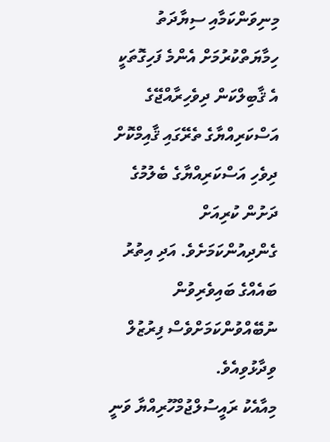މިނިވަންކަމާއި ސިޔާދަތު ހިމާޔަތްކުރުމަށް އެންމެ ފަހިގޮތަކީ އެ ޤާބިލްކަން ދިވެހިރާއްޖޭގެ އަސްކަރިއްޔާގެ ތެރޭގައި ޤާއިމްކޮށް ދިވެހި އަސްކަރިއްޔާގެ ބެލުމުގެ ދަށުން ކުރިއަށް ގެންދިއުންކަމަށެވެ. އަދި އިތުރު ބައެއްގެ ބައިވެރިވުން ނުބޭއްވުންކަމަށްވެސް ފިރުޒުލް ވިދާޅުވިއެވެ.
މިއާއެކު ރައީސުލްޖުމްހޫރިއްޔާ ވަނީ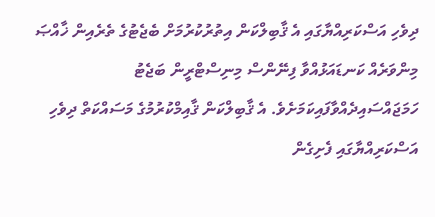ދިވެހި އަސްކަރިއްޔާގައި އެ ޤާބިލްކަން އިތުރުކުރުމަށް ބެޖެޓުގެ ތެރެއިން ޚާއްޞަ މިންވަރެއް ކަނޑައަޅުއްވާ ފިނޭންސް މިނިސްޓްރީން ބަޖެޓު ހަމަޖައްސައިދެއްވާފައިކަމަށެވެ. އެ ޤާބިލްކަން ޤާއިމްކުރުމުގެ މަސައްކަތް ދިވެހި އަސްކަރިއްޔާގައި ފެށިގެން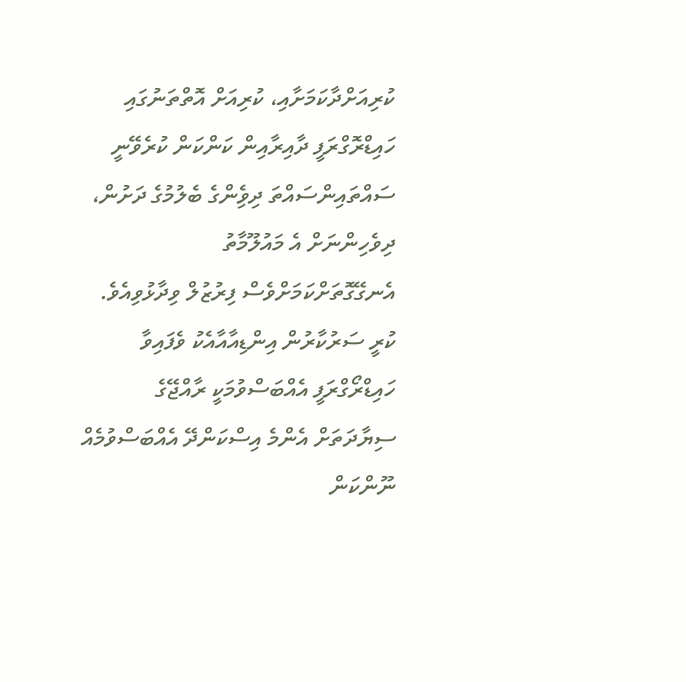ކުރިއަށްދާކަމަށާއި، ކުރިއަށް އޮތްތަނުގައި ހައިޑްރޮގްރަފީ ދާއިރާއިން ކަންކަން ކުރެވޭނީ ސައްތައިންސައްތަ ދިވެިންގެ ބެލުމުގެ ދަށުން، ދިވެހިންނަށް އެ މައުލޫމާތު އެނގޭގޮތަށްކަމަށްވެސް ފިރުޒުލް ވިދާޅުވިއެވެ.
ކުރީ ސަރުކާރުން އިންޑިއާއާއެކު ވެފައިވާ ހައިޑްރޯގްރަފީ އެއްބަސްވުމަކީ ރާއްޖޭގެ ސިޔާދަތަށް އެންމެ އިސްކަންދޭ އެއްބަސްވުމެއް ނޫންކަން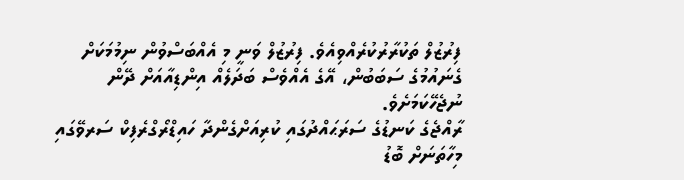ފިރުޒުލް ތަކުރާރުކުރެއްވިއެވެ. ފިރުޒުލް ވަނީ މި އެއްބަސްވުން ނިމުމަކަށް ގެނައުމުގެ ސަބަބުން، އޭގެ އެއްވެސް ބަދަލެއް އިންޑިއާއަށް ދޭން ނުޖެހޭކަމަށެވެ.
ރާއްޖެގެ ކަނޑުގެ ސަރަޙައްދުގައި ކުރިއަށްގެންދާ ހައިޑްރޯގްރެފިކް ސަރވޭގައި މިހާތަނަށް ބޮޑު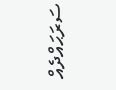ސަރަޙައްދެއް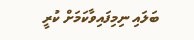ބަލައި ނިމިފައިވާކަމަށް ކުރީ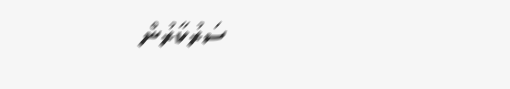ސަރުކާރުން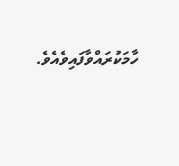ހާމަކުރައްވާފައިވެއެވެ.